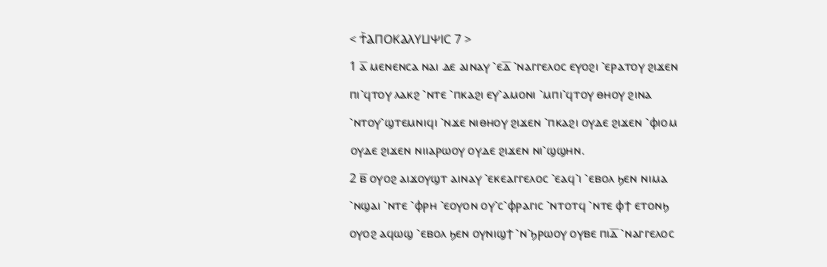< Ϯ⳰ⲀⲠⲞⲔⲀⲖⲨⳘⲮⲒⲤ 7 >
1 ⲁ̅ ⲙⲉⲛⲉⲛⲥⲁ ⲛⲁⲓ ⲇⲉ ⲁⲓⲛⲁⲩ ⳿ⲉⲇ̅ ⳿ⲛⲁⲅⲅⲉⲗⲟⲥ ⲉⲩⲟϩⲓ ⳿ⲉⲣⲁⲧⲟⲩ ϩⲓϫⲉⲛ ⲡⲓ⳿ϥⲧⲟⲩ ⲗⲁⲕϩ ⳿ⲛⲧⲉ ⳿ⲡⲕⲁϩⲓ ⲉⲩ⳿ⲁⲙⲟⲛⲓ ⳿ⲙⲡⲓ⳿ϥⲧⲟⲩ ⲑⲏⲟⲩ ϩⲓⲛⲁ ⳿ⲛⲧⲟⲩ⳿ϣⲧⲉⲙⲛⲓϥⲓ ⳿ⲛϫⲉ ⲛⲓⲑⲏⲟⲩ ϩⲓϫⲉⲛ ⳿ⲡⲕⲁϩⲓ ⲟⲩⲇⲉ ϩⲓϫⲉⲛ ⳿ⲫⲓⲟⲙ ⲟⲩⲇⲉ ϩⲓϫⲉⲛ ⲛⲓⲓⲁⲣⲱⲟⲩ ⲟⲩⲇⲉ ϩⲓϫⲉⲛ ⲛⲓ⳿ϣϣⲏⲛ.
2 ⲃ̅ ⲟⲩⲟϩ ⲁⲓϫⲟⲩϣⲧ ⲁⲓⲛⲁⲩ ⳿ⲉⲕⲉⲁⲅⲅⲉⲗⲟⲥ ⳿ⲉⲁϥ⳿ⲓ ⳿ⲉⲃⲟⲗ ϧⲉⲛ ⲛⲓⲙⲁ ⳿ⲛϣⲁⲓ ⳿ⲛⲧⲉ ⳿ⲫⲣⲏ ⳿ⲉⲟⲩⲟⲛ ⲟⲩ⳿ⲥ⳿ⲫⲣⲁⲅⲓⲥ ⳿ⲛⲧⲟⲧϥ ⳿ⲛⲧⲉ ⲫϯ ⲉⲧⲟⲛϧ ⲟⲩⲟϩ ⲁϥⲱϣ ⳿ⲉⲃⲟⲗ ϧⲉⲛ ⲟⲩⲛⲓϣϯ ⳿ⲛ⳿ϧⲣⲱⲟⲩ ⲟⲩⲃⲉ ⲡⲓⲇ̅ ⳿ⲛⲁⲅⲅⲉⲗⲟⲥ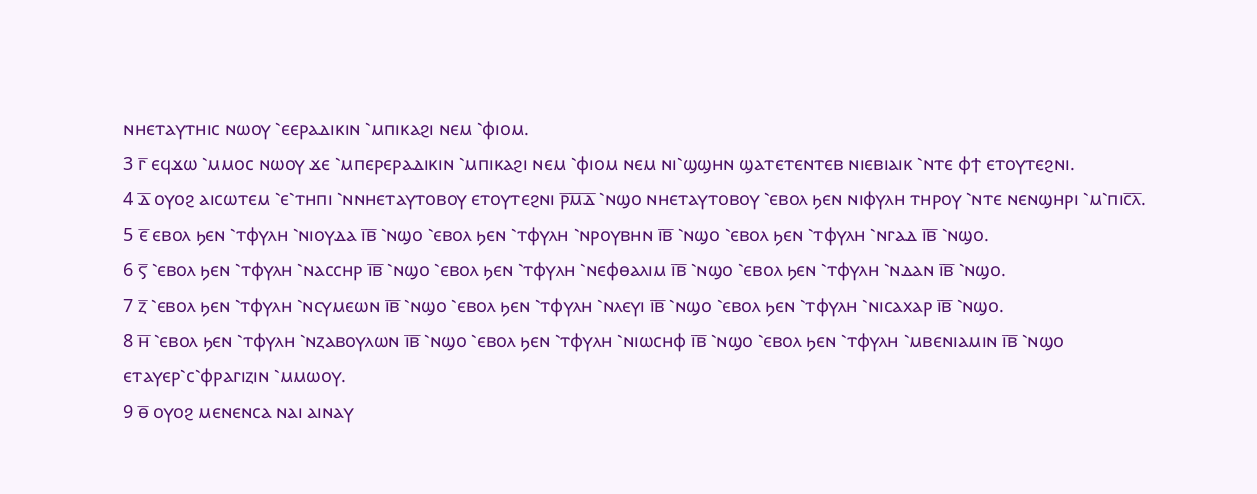ⲛⲏⲉⲧⲁⲩⲧⲏⲓⲥ ⲛⲱⲟⲩ ⳿ⲉⲉⲣⲁⲇⲓⲕⲓⲛ ⳿ⲙⲡⲓⲕⲁϩⲓ ⲛⲉⲙ ⳿ⲫⲓⲟⲙ.
3 ⲅ̅ ⲉϥϫⲱ ⳿ⲙⲙⲟⲥ ⲛⲱⲟⲩ ϫⲉ ⳿ⲙⲡⲉⲣⲉⲣⲁⲇⲓⲕⲓⲛ ⳿ⲙⲡⲓⲕⲁϩⲓ ⲛⲉⲙ ⳿ⲫⲓⲟⲙ ⲛⲉⲙ ⲛⲓ⳿ϣϣⲏⲛ ϣⲁⲧⲉⲧⲉⲛⲧⲉⲃ ⲛⲓⲉⲃⲓⲁⲓⲕ ⳿ⲛⲧⲉ ⲫϯ ⲉⲧⲟⲩⲧⲉϩⲛⲓ.
4 ⲇ̅ ⲟⲩⲟϩ ⲁⲓⲥⲱⲧⲉⲙ ⳿ⲉ⳿ⲧⲏⲡⲓ ⳿ⲛⲛⲏⲉⲧⲁⲩⲧⲟⲃⲟⲩ ⲉⲧⲟⲩⲧⲉϩⲛⲓ ⲣ̅ⲙ̅ⲇ̅ ⳿ⲛϣⲟ ⲛⲏⲉⲧⲁⲩⲧⲟⲃⲟⲩ ⳿ⲉⲃⲟⲗ ϧⲉⲛ ⲛⲓⲫⲩⲗⲏ ⲧⲏⲣⲟⲩ ⳿ⲛⲧⲉ ⲛⲉⲛϣⲏⲣⲓ ⳿ⲙ⳿ⲡⲓⲥ̅ⲗ̅.
5 ⲉ̅ ⲉⲃⲟⲗ ϧⲉⲛ ⳿ⲧⲫⲩⲗⲏ ⳿ⲛⲓⲟⲩⲇⲁ ⲓ̅ⲃ̅ ⳿ⲛϣⲟ ⳿ⲉⲃⲟⲗ ϧⲉⲛ ⳿ⲧⲫⲩⲗⲏ ⳿ⲛⲣⲟⲩⲃⲏⲛ ⲓ̅ⲃ̅ ⳿ⲛϣⲟ ⳿ⲉⲃⲟⲗ ϧⲉⲛ ⳿ⲧⲫⲩⲗⲏ ⳿ⲛⲅⲁⲇ ⲓ̅ⲃ̅ ⳿ⲛϣⲟ.
6 ⲋ̅ ⳿ⲉⲃⲟⲗ ϧⲉⲛ ⳿ⲧⲫⲩⲗⲏ ⳿ⲛⲁⲥⲥⲏⲣ ⲓ̅ⲃ̅ ⳿ⲛϣⲟ ⳿ⲉⲃⲟⲗ ϧⲉⲛ ⳿ⲧⲫⲩⲗⲏ ⳿ⲛⲉⲫⲑⲁⲗⲓⲙ ⲓ̅ⲃ̅ ⳿ⲛϣⲟ ⳿ⲉⲃⲟⲗ ϧⲉⲛ ⳿ⲧⲫⲩⲗⲏ ⳿ⲛⲇⲁⲛ ⲓ̅ⲃ̅ ⳿ⲛϣⲟ.
7 ⲍ̅ ⳿ⲉⲃⲟⲗ ϧⲉⲛ ⳿ⲧⲫⲩⲗⲏ ⳿ⲛⲥⲩⲙⲉⲱⲛ ⲓ̅ⲃ̅ ⳿ⲛϣⲟ ⳿ⲉⲃⲟⲗ ϧⲉⲛ ⳿ⲧⲫⲩⲗⲏ ⳿ⲛⲗⲉⲩⲓ ⲓ̅ⲃ̅ ⳿ⲛϣⲟ ⳿ⲉⲃⲟⲗ ϧⲉⲛ ⳿ⲧⲫⲩⲗⲏ ⳿ⲛⲓⲥⲁⲭⲁⲣ ⲓ̅ⲃ̅ ⳿ⲛϣⲟ.
8 ⲏ̅ ⳿ⲉⲃⲟⲗ ϧⲉⲛ ⳿ⲧⲫⲩⲗⲏ ⳿ⲛⲍⲁⲃⲟⲩⲗⲱⲛ ⲓ̅ⲃ̅ ⳿ⲛϣⲟ ⳿ⲉⲃⲟⲗ ϧⲉⲛ ⳿ⲧⲫⲩⲗⲏ ⳿ⲛⲓⲱⲥⲏⲫ ⲓ̅ⲃ̅ ⳿ⲛϣⲟ ⳿ⲉⲃⲟⲗ ϧⲉⲛ ⳿ⲧⲫⲩⲗⲏ ⳿ⲙⲃⲉⲛⲓⲁⲙⲓⲛ ⲓ̅ⲃ̅ ⳿ⲛϣⲟ ⲉⲧⲁⲩⲉⲣ⳿ⲥ⳿ⲫⲣⲁⲅⲓⲍⲓⲛ ⳿ⲙⲙⲱⲟⲩ.
9 ⲑ̅ ⲟⲩⲟϩ ⲙⲉⲛⲉⲛⲥⲁ ⲛⲁⲓ ⲁⲓⲛⲁⲩ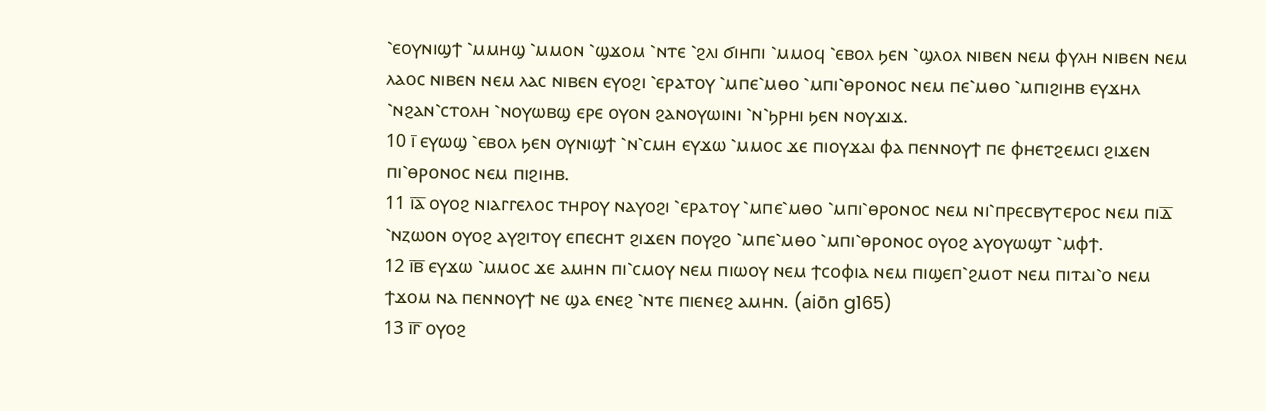⳿ⲉⲟⲩⲛⲓϣϯ ⳿ⲙⲙⲏϣ ⳿ⲙⲙⲟⲛ ⳿ϣϫⲟⲙ ⳿ⲛⲧⲉ ⳿ϩⲗⲓ ϭⲓⲏⲡⲓ ⳿ⲙⲙⲟϥ ⳿ⲉⲃⲟⲗ ϧⲉⲛ ⳿ϣⲗⲟⲗ ⲛⲓⲃⲉⲛ ⲛⲉⲙ ⲫⲩⲗⲏ ⲛⲓⲃⲉⲛ ⲛⲉⲙ ⲗⲁⲟⲥ ⲛⲓⲃⲉⲛ ⲛⲉⲙ ⲗⲁⲥ ⲛⲓⲃⲉⲛ ⲉⲩⲟϩⲓ ⳿ⲉⲣⲁⲧⲟⲩ ⳿ⲙⲡⲉ⳿ⲙⲑⲟ ⳿ⲙⲡⲓ⳿ⲑⲣⲟⲛⲟⲥ ⲛⲉⲙ ⲡⲉ⳿ⲙⲑⲟ ⳿ⲙⲡⲓϩⲓⲏⲃ ⲉⲩϫⲏⲗ ⳿ⲛϩⲁⲛ⳿ⲥⲧⲟⲗⲏ ⳿ⲛⲟⲩⲱⲃϣ ⲉⲣⲉ ⲟⲩⲟⲛ ϩⲁⲛⲟⲩⲱⲓⲛⲓ ⳿ⲛ⳿ϧⲣⲏⲓ ϧⲉⲛ ⲛⲟⲩϫⲓϫ.
10 ⲓ̅ ⲉⲩⲱϣ ⳿ⲉⲃⲟⲗ ϧⲉⲛ ⲟⲩⲛⲓϣϯ ⳿ⲛ⳿ⲥⲙⲏ ⲉⲩϫⲱ ⳿ⲙⲙⲟⲥ ϫⲉ ⲡⲓⲟⲩϫⲁⲓ ⲫⲁ ⲡⲉⲛⲛⲟⲩϯ ⲡⲉ ⲫⲏⲉⲧϩⲉⲙⲥⲓ ϩⲓϫⲉⲛ ⲡⲓ⳿ⲑⲣⲟⲛⲟⲥ ⲛⲉⲙ ⲡⲓϩⲓⲏⲃ.
11 ⲓ̅ⲁ̅ ⲟⲩⲟϩ ⲛⲓⲁⲅⲅⲉⲗⲟⲥ ⲧⲏⲣⲟⲩ ⲛⲁⲩⲟϩⲓ ⳿ⲉⲣⲁⲧⲟⲩ ⳿ⲙⲡⲉ⳿ⲙⲑⲟ ⳿ⲙⲡⲓ⳿ⲑⲣⲟⲛⲟⲥ ⲛⲉⲙ ⲛⲓ⳿ⲡⲣⲉⲥⲃⲩⲧⲉⲣⲟⲥ ⲛⲉⲙ ⲡⲓⲇ̅ ⳿ⲛⲍⲱⲟⲛ ⲟⲩⲟϩ ⲁⲩϩⲓⲧⲟⲩ ⲉⲡⲉⲥⲏⲧ ϩⲓϫⲉⲛ ⲡⲟⲩϩⲟ ⳿ⲙⲡⲉ⳿ⲙⲑⲟ ⳿ⲙⲡⲓ⳿ⲑⲣⲟⲛⲟⲥ ⲟⲩⲟϩ ⲁⲩⲟⲩⲱϣⲧ ⳿ⲙⲫϯ.
12 ⲓ̅ⲃ̅ ⲉⲩϫⲱ ⳿ⲙⲙⲟⲥ ϫⲉ ⲁⲙⲏⲛ ⲡⲓ⳿ⲥⲙⲟⲩ ⲛⲉⲙ ⲡⲓⲱⲟⲩ ⲛⲉⲙ ϯⲥⲟⲫⲓⲁ ⲛⲉⲙ ⲡⲓϣⲉⲡ⳿ϩⲙⲟⲧ ⲛⲉⲙ ⲡⲓⲧⲁⲓ⳿ⲟ ⲛⲉⲙ ϯϫⲟⲙ ⲛⲁ ⲡⲉⲛⲛⲟⲩϯ ⲛⲉ ϣⲁ ⲉⲛⲉϩ ⳿ⲛⲧⲉ ⲡⲓⲉⲛⲉϩ ⲁⲙⲏⲛ. (aiōn g165)
13 ⲓ̅ⲅ̅ ⲟⲩⲟϩ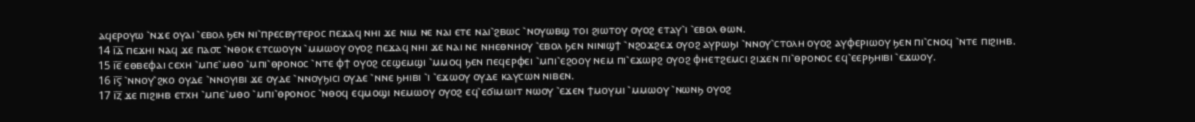ⲁϥⲉⲣⲟⲩⲱ ⳿ⲛϫⲉ ⲟⲩⲁⲓ ⳿ⲉⲃⲟⲗ ϧⲉⲛ ⲛⲓ⳿ⲡⲣⲉⲥⲃⲩⲧⲉⲣⲟⲥ ⲡⲉϫⲁϥ ⲛⲏⲓ ϫⲉ ⲛⲓⲙ ⲛⲉ ⲛⲁⲓ ⲉⲧⲉ ⲛⲁⲓ⳿ϩⲃⲱⲥ ⳿ⲛⲟⲩⲱⲃϣ ⲧⲟⲓ ϩⲓⲱⲧⲟⲩ ⲟⲩⲟϩ ⲉⲧⲁⲩ⳿ⲓ ⳿ⲉⲃⲟⲗ ⲑⲱⲛ.
14 ⲓ̅ⲇ̅ ⲡⲉϫⲏⲓ ⲛⲁϥ ϫⲉ ⲡⲁ⳪ ⳿ⲛⲑⲟⲕ ⲉⲧⲥⲱⲟⲩⲛ ⳿ⲙⲙⲱⲟⲩ ⲟⲩⲟϩ ⲡⲉϫⲁϥ ⲛⲏⲓ ϫⲉ ⲛⲁⲓ ⲛⲉ ⲛⲏⲉⲑⲛⲏⲟⲩ ⳿ⲉⲃⲟⲗ ϧⲉⲛ ⲛⲓⲛⲓϣϯ ⳿ⲛϩⲟϫϩⲉϫ ⲟⲩⲟϩ ⲁⲩⲣⲱϧⲓ ⳿ⲛⲛⲟⲩ⳿ⲥⲧⲟⲗⲏ ⲟⲩⲟϩ ⲁⲩⲫⲉⲣⲓⲱⲟⲩ ϧⲉⲛ ⲡⲓ⳿ⲥⲛⲟϥ ⳿ⲛⲧⲉ ⲡⲓϩⲓⲏⲃ.
15 ⲓ̅ⲉ̅ ⲉⲑⲃⲉⲫⲁⲓ ⲥⲉⲭⲏ ⳿ⲙⲡⲉ⳿ⲙⲑⲟ ⳿ⲙⲡⲓ⳿ⲑⲣⲟⲛⲟⲥ ⳿ⲛⲧⲉ ⲫϯ ⲟⲩⲟϩ ⲥⲉϣⲉⲙϣⲓ ⳿ⲙⲙⲟϥ ϧⲉⲛ ⲡⲉϥⲉⲣⲫⲉⲓ ⳿ⲙⲡⲓ⳿ⲉϩⲟⲟⲩ ⲛⲉⲙ ⲡⲓ⳿ⲉϫⲱⲣϩ ⲟⲩⲟϩ ⲫⲏⲉⲧϩⲉⲙⲥⲓ ϩⲓϫⲉⲛ ⲡⲓ⳿ⲑⲣⲟⲛⲟⲥ ⲉϥ⳿ⲉⲉⲣϧⲏⲓⲃⲓ ⳿ⲉϫⲱⲟⲩ.
16 ⲓ̅ⲋ̅ ⳿ⲛⲛⲟⲩ⳿ϩⲕⲟ ⲟⲩⲇⲉ ⳿ⲛⲛⲟⲩⲓⲃⲓ ϫⲉ ⲟⲩⲇⲉ ⳿ⲛⲛⲟⲩϧⲓⲥⲓ ⲟⲩⲇⲉ ⳿ⲛⲛⲉ ϧⲏⲓⲃⲓ ⳿ⲓ ⳿ⲉϫⲱⲟⲩ ⲟⲩⲇⲉ ⲕⲁⲩⲥⲱⲛ ⲛⲓⲃⲉⲛ.
17 ⲓ̅ⲍ̅ ϫⲉ ⲡⲓϩⲓⲏⲃ ⲉⲧⲭⲏ ⳿ⲙⲡⲉ⳿ⲙⲑⲟ ⳿ⲙⲡⲓ⳿ⲑⲣⲟⲛⲟⲥ ⳿ⲛⲑⲟϥ ⲉϥⲙⲟϣⲓ ⲛⲉⲙⲱⲟⲩ ⲟⲩⲟϩ ⲉϥ⳿ⲉϭⲓⲙⲱⲓⲧ ⲛⲱⲟⲩ ⳿ⲉϫⲉⲛ ϯⲙⲟⲩⲙⲓ ⳿ⲙⲙⲱⲟⲩ ⳿ⲛⲱⲛϧ ⲟⲩⲟϩ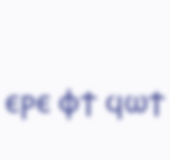ⲉⲣⲉ ⲫϯ ϥⲱϯ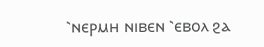⳿ⲛⲉⲣⲙⲏ ⲛⲓⲃⲉⲛ ⳿ⲉⲃⲟⲗ ϩⲁ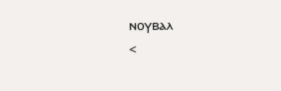ⲛⲟⲩⲃⲁⲗ
<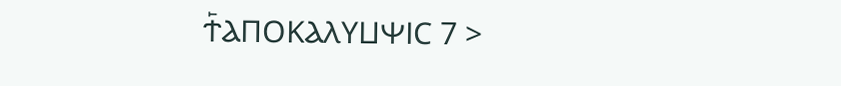Ϯ⳰ⲀⲠⲞⲔⲀⲖⲨⳘⲮⲒⲤ 7 >